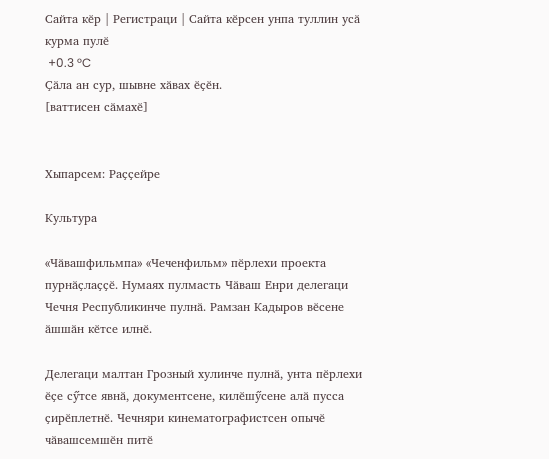Сайта кӗр | Регистраци | Сайта кӗрсен унпа туллин усӑ курма пулӗ
 +0.3 °C
Ҫӑла ан сур, шывне хӑвах ӗҫӗн.
[ваттисен сӑмахӗ]


Хыпарсем: Раҫҫейре

Культура

«Чӑвашфильмпа» «Чеченфильм» пӗрлехи проекта пурнӑҫлаҫҫӗ. Нумаях пулмасть Чӑваш Енри делегаци Чечня Республикинче пулнӑ. Рамзан Кадыров вӗсене ӑшшӑн кӗтсе илнӗ.

Делегаци малтан Грозный хулинче пулнӑ, унта пӗрлехи ӗҫе сӳтсе явнӑ, документсене, килӗшӳсене алӑ пусса ҫирӗплетнӗ. Чечняри кинематографистсен опычӗ чӑвашсемшӗн питӗ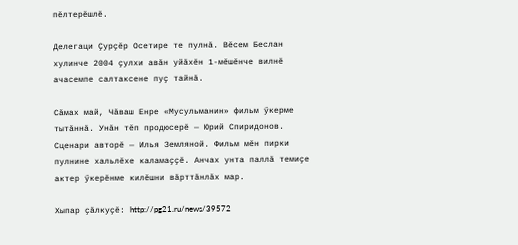пӗлтерӗшлӗ.

Делегаци Ҫурҫӗр Осетире те пулнӑ. Вӗсем Беслан хулинче 2004 ҫулхи авӑн уйӑхӗн 1-мӗшӗнче вилнӗ ачасемпе салтаксене пуҫ тайнӑ.

Сӑмах май, Чӑваш Енре «Мусульманин» фильм ӳкерме тытӑннӑ. Унӑн тӗп продюсерӗ — Юрий Спиридонов. Сценари авторӗ — Илья Земляной. Фильм мӗн пирки пулнине хальлӗхе каламаҫҫӗ. Анчах унта паллӑ темиҫе актер ӳкерӗнме килӗшни вӑрттӑнлӑх мар.

Хыпар ҫӑлкуҫӗ: http://pg21.ru/news/39572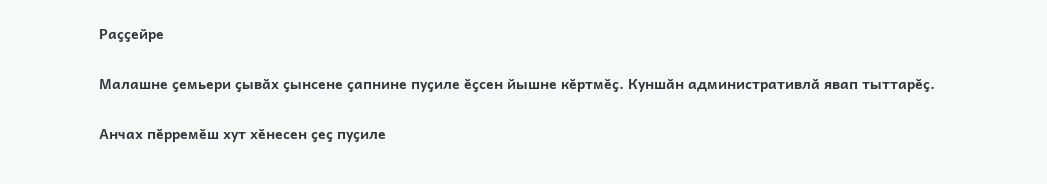Раҫҫейре

Малашне ҫемьери ҫывӑх ҫынсене ҫапнине пуҫиле ӗҫсен йышне кӗртмӗҫ. Куншӑн административлӑ явап тыттарӗҫ.

Анчах пӗрремӗш хут хӗнесен ҫеҫ пуҫиле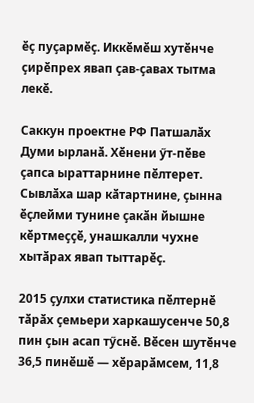ӗҫ пуҫармӗҫ. Иккӗмӗш хутӗнче ҫирӗпрех явап ҫав-ҫавах тытма лекӗ.

Саккун проектне РФ Патшалӑх Думи ырланӑ. Хӗнени ӳт-пӗве ҫапса ыраттарнине пӗлтерет. Сывлӑха шар кӑтартнине, ҫынна ӗҫлейми тунине ҫакӑн йышне кӗртмеҫҫӗ, унашкалли чухне хытӑрах явап тыттарӗҫ.

2015 ҫулхи статистика пӗлтернӗ тӑрӑх ҫемьери харкашусенче 50,8 пин ҫын асап тӳснӗ. Вӗсен шутӗнче 36,5 пинӗшӗ — хӗрарӑмсем, 11,8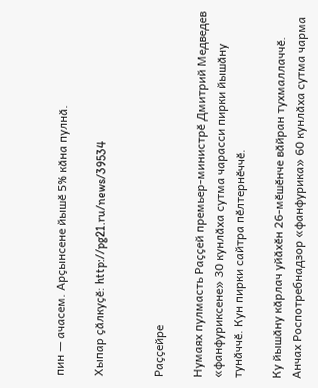пин — ачасем. Арҫынсене йышӗ 5% кӑна пулнӑ.

Хыпар ҫӑлкуҫӗ: http://pg21.ru/news/39534


Раҫҫейре

Нумаях пулмасть Раҫҫей премьер-министрӗ Дмитрий Медведев «фанфуриксене» 30 кунлӑха сутма чарасси пирки йышӑну тунӑччӗ. Кун пирки сайтра пӗлтернӗччӗ.

Ку йышӑну кӑрлач уйӑхӗн 26-мӗшӗнче вӑйран тухмаллаччӗ. Анчах Роспотребнадзор «фанфурика» 60 кунлӑха сутма чарма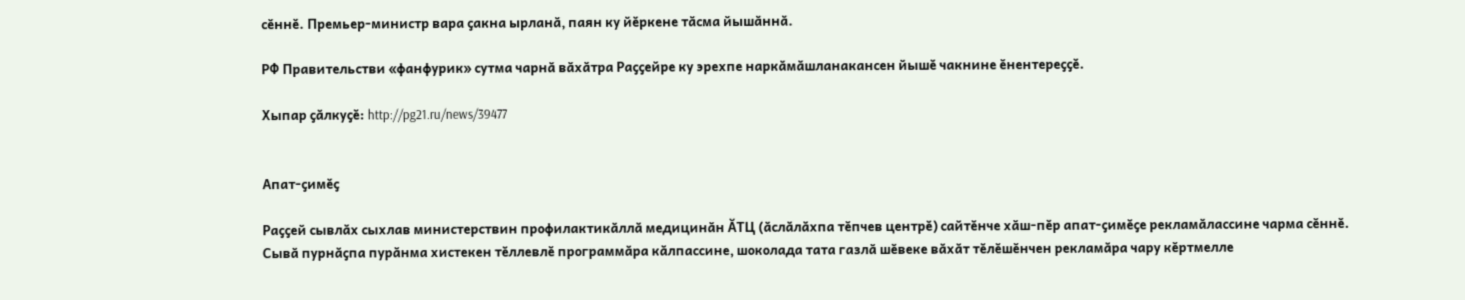сӗннӗ. Премьер-министр вара ҫакна ырланӑ, паян ку йӗркене тӑсма йышӑннӑ.

РФ Правительстви «фанфурик» сутма чарнӑ вӑхӑтра Раҫҫейре ку эрехпе наркӑмӑшланакансен йышӗ чакнине ӗнентереҫҫӗ.

Хыпар ҫӑлкуҫӗ: http://pg21.ru/news/39477


Апат-ҫимӗҫ

Раҫҫей сывлӑх сыхлав министерствин профилактикӑллӑ медицинӑн ӐТЦ (ӑслӑлӑхпа тӗпчев центрӗ) сайтӗнче хӑш-пӗр апат-ҫимӗҫе рекламӑлассине чарма сӗннӗ. Сывӑ пурнӑҫпа пурӑнма хистекен тӗллевлӗ программӑра кӑлпассине, шоколада тата газлӑ шӗвеке вӑхӑт тӗлӗшӗнчен рекламӑра чару кӗртмелле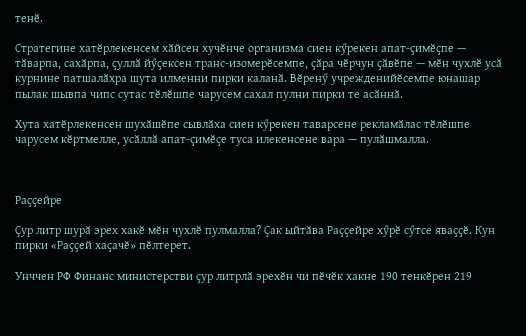тенӗ.

Стратегине хатӗрлекенсем хӑйсен хучӗнче организма сиен кӳрекен апат-ҫимӗҫпе — тӑварпа, сахӑрпа, ҫуллӑ йӳҫексен транс-изомерӗсемпе, ҫӑра чӗрчун ҫӑвӗпе — мӗн чухлӗ усӑ курнине патшалӑхра шута илменни пирки каланӑ. Вӗренӳ учрежденийӗсемпе юнашар пылак шывпа чипс сутас тӗлӗшпе чарусем сахал пулни пирки те асӑннӑ.

Хута хатӗрлекенсен шухӑшӗпе сывлӑха сиен кӳрекен таварсене рекламӑлас тӗлӗшпе чарусем кӗртмелле, усӑллӑ апат-ҫимӗҫе туса илекенсене вара — пулӑшмалла.



Раҫҫейре

Ҫур литр шурӑ эрех хакӗ мӗн чухлӗ пулмалла? Ҫак ыйтӑва Раҫҫейре хӳрӗ сӳтсе яваҫҫӗ. Кун пирки «Раҫҫей хаҫачӗ» пӗлтерет.

Унччен РФ Финанс министерстви ҫур литрлӑ эрехӗн чи пӗчӗк хакне 190 тенкӗрен 219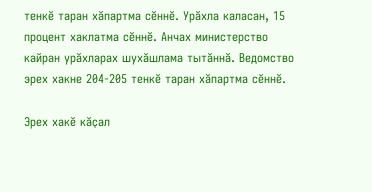тенкӗ таран хӑпартма сӗннӗ. Урӑхла каласан, 15 процент хаклатма сӗннӗ. Анчах министерство кайран урӑхларах шухӑшлама тытӑннӑ. Ведомство эрех хакне 204-205 тенкӗ таран хӑпартма сӗннӗ.

Эрех хакӗ кӑҫал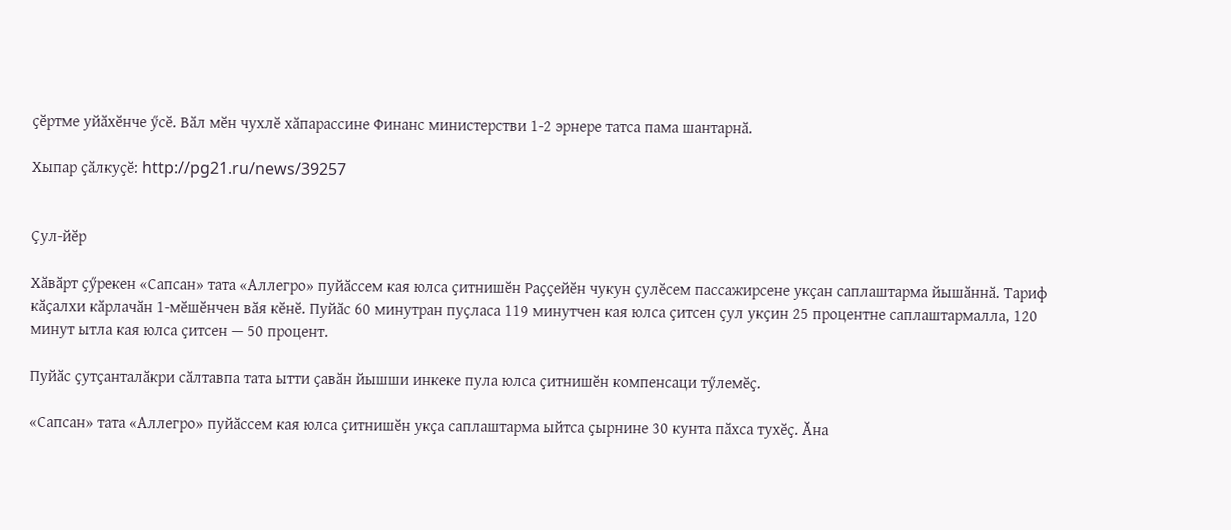ҫӗртме уйӑхӗнче ӳсӗ. Вӑл мӗн чухлӗ хӑпарассине Финанс министерстви 1-2 эрнере татса пама шантарнӑ.

Хыпар ҫӑлкуҫӗ: http://pg21.ru/news/39257


Ҫул-йӗр

Хӑвӑрт ҫӳрекен «Сапсан» тата «Аллегро» пуйӑссем кая юлса ҫитнишӗн Раҫҫейӗн чукун ҫулӗсем пассажирсене укҫан саплаштарма йышӑннӑ. Тариф кӑҫалхи кӑрлачӑн 1-мӗшӗнчен вӑя кӗнӗ. Пуйӑс 60 минутран пуҫласа 119 минутчен кая юлса ҫитсен ҫул укҫин 25 процентне саплаштармалла, 120 минут ытла кая юлса ҫитсен — 50 процент.

Пуйӑс ҫутҫанталӑкри сӑлтавпа тата ытти ҫавӑн йышши инкеке пула юлса ҫитнишӗн компенсаци тӳлемӗҫ.

«Сапсан» тата «Аллегро» пуйӑссем кая юлса ҫитнишӗн укҫа саплаштарма ыйтса ҫырнине 30 кунта пӑхса тухӗҫ. Ӑна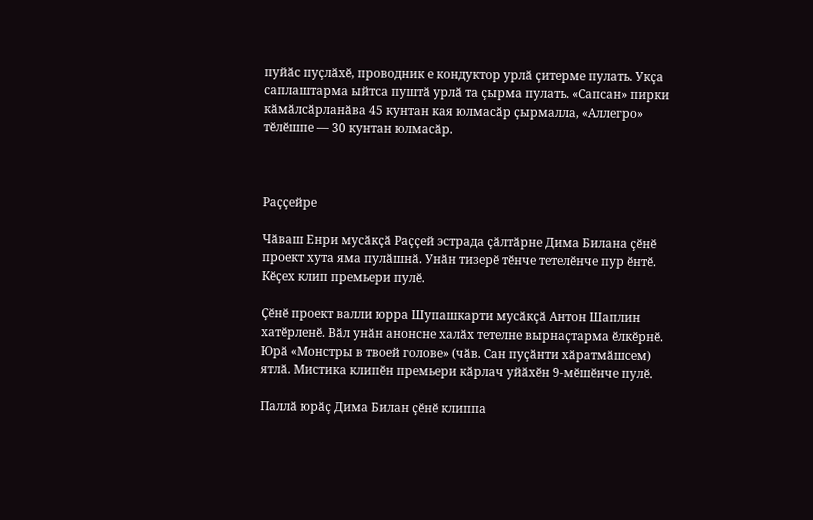пуйӑс пуҫлӑхӗ, проводник е кондуктор урлӑ ҫитерме пулать. Укҫа саплаштарма ыйтса пуштӑ урлӑ та ҫырма пулать. «Сапсан» пирки кӑмӑлсӑрланӑва 45 кунтан кая юлмасӑр ҫырмалла, «Аллегро» тӗлӗшпе — 30 кунтан юлмасӑр.



Раҫҫейре

Чӑваш Енри мусӑкҫӑ Раҫҫей эстрада ҫӑлтӑрне Дима Билана ҫӗнӗ проект хута яма пулӑшнӑ. Унӑн тизерӗ тӗнче тетелӗнче пур ӗнтӗ. Кӗҫех клип премьери пулӗ.

Ҫӗнӗ проект валли юрра Шупашкарти мусӑкҫӑ Антон Шаплин хатӗрленӗ. Вӑл унӑн анонсне халӑх тетелне вырнаҫтарма ӗлкӗрнӗ. Юрӑ «Монстры в твоей голове» (чӑв. Сан пуҫӑнти хӑратмӑшсем) ятлӑ. Мистика клипӗн премьери кӑрлач уйӑхӗн 9-мӗшӗнче пулӗ.

Паллӑ юрӑҫ Дима Билан ҫӗнӗ клиппа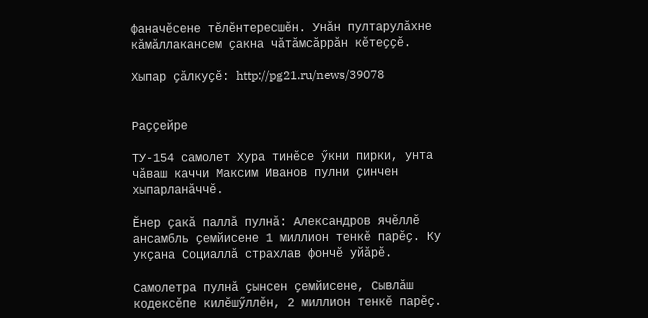фаначӗсене тӗлӗнтересшӗн. Унӑн пултарулӑхне кӑмӑллакансем ҫакна чӑтӑмсӑррӑн кӗтеҫҫӗ.

Хыпар ҫӑлкуҫӗ: http://pg21.ru/news/39078


Раҫҫейре

ТУ-154 самолет Хура тинӗсе ӳкни пирки, унта чӑваш каччи Максим Иванов пулни ҫинчен хыпарланӑччӗ.

Ӗнер ҫакӑ паллӑ пулнӑ: Александров ячӗллӗ ансамбль ҫемйисене 1 миллион тенкӗ парӗҫ. Ку укҫана Социаллӑ страхлав фончӗ уйӑрӗ.

Самолетра пулнӑ ҫынсен ҫемйисене, Сывлӑш кодексӗпе килӗшӳллӗн, 2 миллион тенкӗ парӗҫ.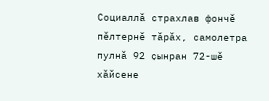Социаллӑ страхлав фончӗ пӗлтернӗ тӑрӑх, самолетра пулнӑ 92 ҫынран 72-шӗ хӑйсене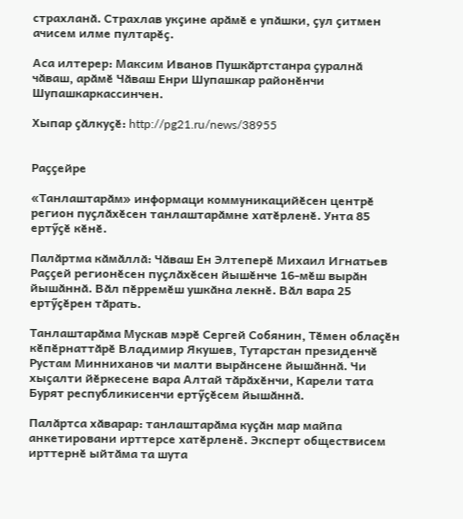страхланӑ. Страхлав укҫине арӑмӗ е упӑшки, ҫул ҫитмен ачисем илме пултарӗҫ.

Аса илтерер: Максим Иванов Пушкӑртстанра ҫуралнӑ чӑваш, арӑмӗ Чӑваш Енри Шупашкар районӗнчи Шупашкаркассинчен.

Хыпар ҫӑлкуҫӗ: http://pg21.ru/news/38955


Раҫҫейре

«Танлаштарӑм» информаци коммуникацийӗсен центрӗ регион пуҫлӑхӗсен танлаштарӑмне хатӗрленӗ. Унта 85 ертӳҫӗ кӗнӗ.

Палӑртма кӑмӑллӑ: Чӑваш Ен Элтеперӗ Михаил Игнатьев Раҫҫей регионӗсен пуҫлӑхӗсен йышӗнче 16-мӗш вырӑн йышӑннӑ. Вӑл пӗрремӗш ушкӑна лекнӗ. Вӑл вара 25 ертӳҫӗрен тӑрать.

Танлаштарӑма Мускав мэрӗ Сергей Собянин, Тӗмен облаҫӗн кӗпӗрнаттӑрӗ Владимир Якушев, Тутарстан президенчӗ Рустам Минниханов чи малти вырӑнсене йышӑннӑ. Чи хыҫалти йӗркесене вара Алтай тӑрӑхӗнчи, Карели тата Бурят республикисенчи ертӳҫӗсем йышӑннӑ.

Палӑртса хӑварар: танлаштарӑма куҫӑн мар майпа анкетировани ирттерсе хатӗрленӗ. Эксперт обществисем ирттернӗ ыйтӑма та шута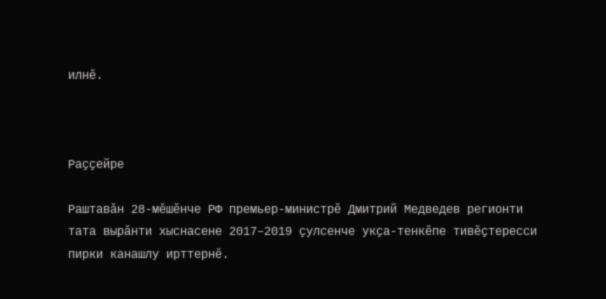илнӗ.



Раҫҫейре

Раштавӑн 28-мӗшӗнче РФ премьер-министрӗ Дмитрий Медведев регионти тата вырӑнти хыснасене 2017–2019 ҫулсенче укҫа-тенкӗпе тивӗҫтересси пирки канашлу ирттернӗ.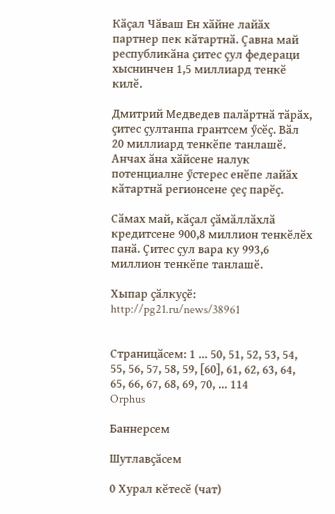Кӑҫал Чӑваш Ен хӑйне лайӑх партнер пек кӑтартнӑ. Ҫавна май республикӑна ҫитес ҫул федераци хыснинчен 1,5 миллиард тенкӗ килӗ.

Дмитрий Медведев палӑртнӑ тӑрӑх, ҫитес ҫултанпа грантсем ӳсӗҫ. Вӑл 20 миллиард тенкӗпе танлашӗ. Анчах ӑна хӑйсене налук потенциалне ӳстерес енӗпе лайӑх кӑтартнӑ регионсене ҫеҫ парӗҫ.

Сӑмах май, кӑҫал ҫӑмӑллӑхлӑ кредитсене 900,8 миллион тенкӗлӗх панӑ. Ҫитес ҫул вара ку 993,6 миллион тенкӗпе танлашӗ.

Хыпар ҫӑлкуҫӗ: http://pg21.ru/news/38961


Страницӑсем: 1 ... 50, 51, 52, 53, 54, 55, 56, 57, 58, 59, [60], 61, 62, 63, 64, 65, 66, 67, 68, 69, 70, ... 114
Orphus

Баннерсем

Шутлавҫӑсем

0 Хурал кӗтесӗ (чат)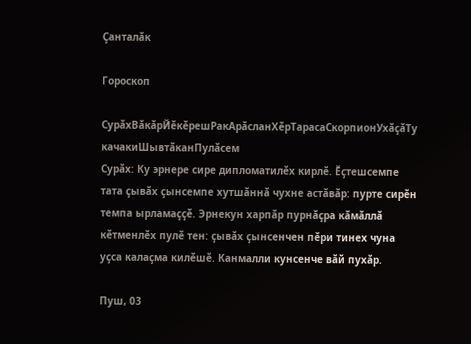Ҫанталӑк

Гороскоп

СурӑхВӑкӑрЙӗкӗрешРакАрӑсланХӗрТарасаСкорпионУхӑҫӑТу качакиШывтӑканПулӑсем
Сурӑх: Ку эрнере сире дипломатилӗх кирлӗ. Ӗҫтешсемпе тата ҫывӑх ҫынсемпе хутшӑннӑ чухне астӑвӑр: пурте сирӗн темпа ырламаҫҫӗ. Эрнекун харпӑр пурнӑҫра кӑмӑллӑ кӗтменлӗх пулӗ тен: ҫывӑх ҫынсенчен пӗри тинех чуна уҫса калаҫма килӗшӗ. Канмалли кунсенче вӑй пухӑр.

Пуш, 03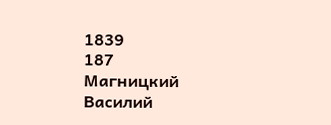1839
187
Магницкий Василий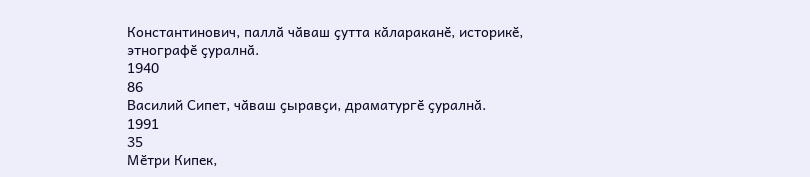Константинович, паллӑ чӑваш ҫутта кӑлараканӗ, историкӗ, этнографӗ ҫуралнӑ.
1940
86
Василий Сипет, чӑваш ҫыравҫи, драматургӗ ҫуралнӑ.
1991
35
Мӗтри Кипек,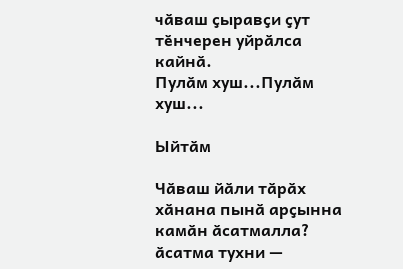чӑваш ҫыравҫи ҫут тӗнчерен уйрӑлса кайнӑ.
Пулӑм хуш...Пулӑм хуш...

Ыйтӑм

Чӑваш йӑли тӑрӑх хӑнана пынӑ арҫынна камӑн ӑсатмалла?
ӑсатма тухни —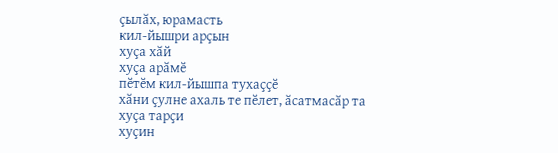ҫылӑх, юрамасть
кил-йышри арҫын
хуҫа хӑй
хуҫа арӑмӗ
пӗтӗм кил-йышпа тухаҫҫӗ
хӑни ҫулне ахаль те пӗлет, ӑсатмасӑр та
хуҫа тарҫи
хуҫин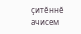ҫитӗннӗ ачисем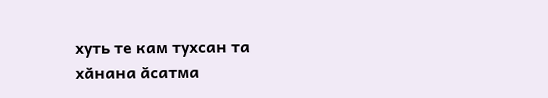хуть те кам тухсан та
хӑнана ӑсатма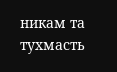никам та тухмасть